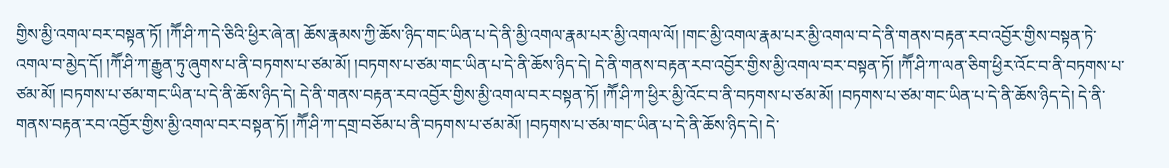གྱིས་མྱི་འགལ་བར་བསྟན་ཏོ། །ཀཽ་ཤི་ཀ་དེ་ཅིའི་ཕྱིར་ཞེ་ན། ཆོས་རྣམས་ཀྱི་ཆོས་ཉིད་གང་ཡིན་པ་དེ་ནི་མྱི་འགལ་རྣམ་པར་མྱི་འགལ་ལོ། །གང་མྱི་འགལ་རྣམ་པར་མྱི་འགལ་བ་དེ་ནི་གནས་བརྟན་རབ་འབྱོར་གྱིས་བསྟན་ཏེ་འགལ་བ་མྱེད་དོ། །ཀཽ་ཤི་ཀ་རྒྱུན་ཏུ་ཞུགས་པ་ནི་བཏགས་པ་ཙམ་མོ། །བཏགས་པ་ཙམ་གང་ཡིན་པ་དེ་ནི་ཆོས་ཉིད་དེ། དེ་ནི་གནས་བརྟན་རབ་འབྱོར་གྱིས་མྱི་འགལ་བར་བསྟན་ཏོ། །ཀཽ་ཤི་ཀ་ལན་ཅིག་ཕྱིར་འོང་བ་ནི་བཏགས་པ་ཙམ་མོ། །བཏགས་པ་ཙམ་གང་ཡིན་པ་དེ་ནི་ཆོས་ཉིད་དེ། དེ་ནི་གནས་བརྟན་རབ་འབྱོར་གྱིས་མྱི་འགལ་བར་བསྟན་ཏོ། །ཀཽ་ཤི་ཀ་ཕྱིར་མྱི་འོང་བ་ནི་བཏགས་པ་ཙམ་མོ། །བཏགས་པ་ཙམ་གང་ཡིན་པ་དེ་ནི་ཆོས་ཉིད་དེ། དེ་ནི་གནས་བརྟན་རབ་འབྱོར་གྱིས་མྱི་འགལ་བར་བསྟན་ཏོ། །ཀཽ་ཤི་ཀ་དགྲ་བཅོམ་པ་ནི་བཏགས་པ་ཙམ་མོ། །བཏགས་པ་ཙམ་གང་ཡིན་པ་དེ་ནི་ཆོས་ཉིད་དེ། དེ་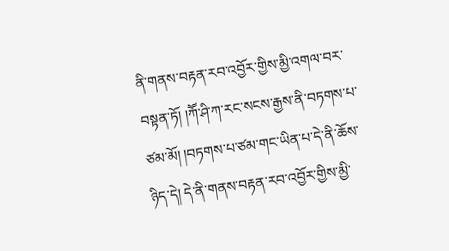ནི་གནས་བརྟན་རབ་འབྱོར་གྱིས་མྱི་འགལ་བར་བསྟན་ཏོ། །ཀཽ་ཤི་ཀ་རང་སངས་རྒྱས་ནི་བཏགས་པ་ཙམ་མོ། །བཏགས་པ་ཙམ་གང་ཡིན་པ་དེ་ནི་ཆོས་ཉིད་དེ། དེ་ནི་གནས་བརྟན་རབ་འབྱོར་གྱིས་མྱི་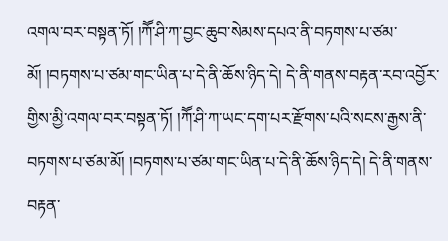འགལ་བར་བསྟན་ཏོ། །ཀཽ་ཤི་ཀ་བྱང་ཆུབ་སེམས་དཔའ་ནི་བཏགས་པ་ཙམ་མོ། །བཏགས་པ་ཙམ་གང་ཡིན་པ་དེ་ནི་ཆོས་ཉིད་དེ། དེ་ནི་གནས་བརྟན་རབ་འབྱོར་གྱིས་མྱི་འགལ་བར་བསྟན་ཏོ། །ཀཽ་ཤི་ཀ་ཡང་དག་པར་རྫོགས་པའི་སངས་རྒྱས་ནི་བཏགས་པ་ཙམ་མོ། །བཏགས་པ་ཙམ་གང་ཡིན་པ་དེ་ནི་ཆོས་ཉིད་དེ། དེ་ནི་གནས་བརྟན་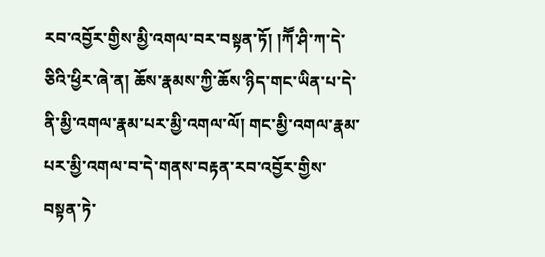རབ་འབྱོར་གྱིས་མྱི་འགལ་བར་བསྟན་ཏོ། །ཀཽ་ཤི་ཀ་དེ་ཅིའི་ཕྱིར་ཞེ་ན། ཆོས་རྣམས་ཀྱི་ཆོས་ཉིད་གང་ཡིན་པ་དེ་ནི་མྱི་འགལ་རྣམ་པར་མྱི་འགལ་ལོ། གང་མྱི་འགལ་རྣམ་པར་མྱི་འགལ་བ་དེ་གནས་བརྟན་རབ་འབྱོར་གྱིས་བསྟན་ཏེ་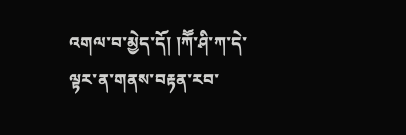འགལ་བ་མྱེད་དོ། །ཀཽ་ཤི་ཀ་དེ་ལྟར་ན་གནས་བརྟན་རབ་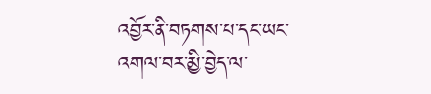འབྱོར་ནི་བཏགས་པ་དང་ཡང་འགལ་བར་མྱི་བྱེད་ལ་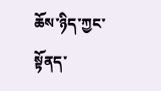ཆོས་ཉིད་ཀྱང་སྟོནད་